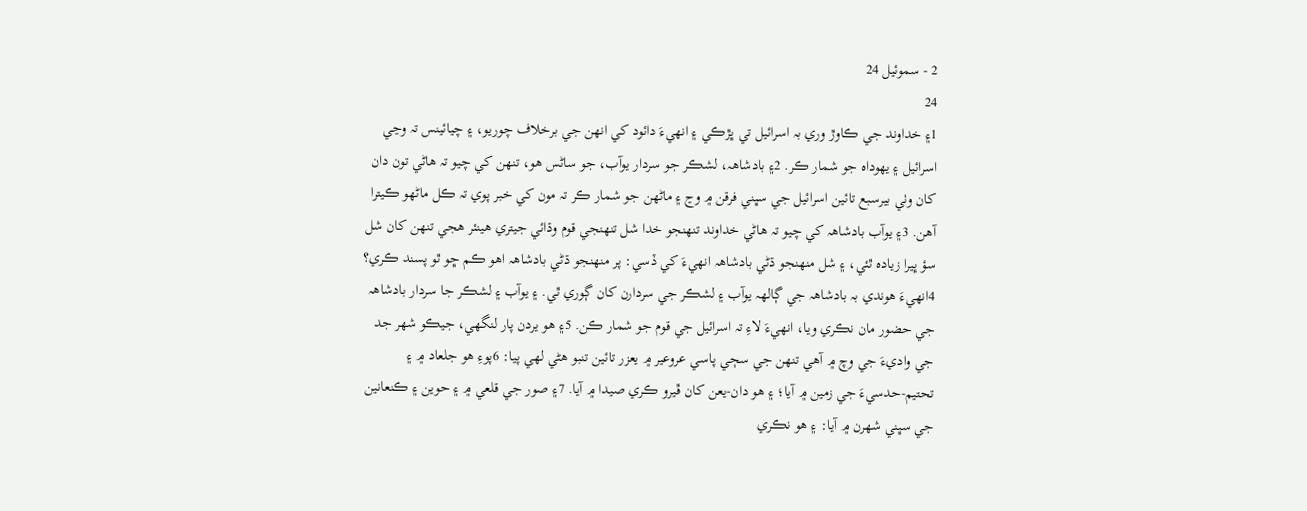2 - سموئيل 24
24
1۽ خداوند جي ڪاوڙ وري بہ اسرائيل تي ڀڙڪي ۽ انهيءَ دائود کي انهن جي برخلاف چوريو، ۽ چيائينس تہ وڃي اسرائيل ۽ يهوداہ جو شمار ڪر. 2۽ بادشاهہ، لشڪر جو سردار يوآب، جو ساڻس هو، تنهن کي چيو تہ هاڻي تون دان کان وٺي بيرسبع تائين اسرائيل جي سڀني فرقن ۾ وڃ ۽ ماڻهن جو شمار ڪر تہ مون کي خبر پوي تہ ڪل ماڻهو ڪيترا آهن. 3۽ يوآب بادشاهہ کي چيو تہ هاڻي خداوند تنهنجو خدا شل تنهنجي قوم وڌائي جيتري هينئر هجي تنهن کان شل سؤ ڀيرا زيادہ ٿئي، ۽ شل منهنجو ڌڻي بادشاهہ انهيءَ کي ڏسي: پر منهنجو ڌڻي بادشاهہ اهو ڪم ڇو ٿو پسند ڪري؟ 4انهيءَ هوندي بہ بادشاهہ جي ڳالهہ يوآب ۽ لشڪر جي سردارن کان ڳوري ٿي. ۽ يوآب ۽ لشڪر جا سردار بادشاهہ جي حضور مان نڪري ويا، انهيءَ لاءِ تہ اسرائيل جي قوم جو شمار ڪن. 5۽ هو يردن پار لنگهي، جيڪو شهر جد جي واديءَ جي وچ ۾ آهي تنهن جي سڄي پاسي عروعير ۾ يعزر تائين تنبو هڻي لهي پيا: 6پوءِ هو جلعاد ۾ ۽ تحتيم‑حدسيءَ جي زمين ۾ آيا؛ ۽ هو دان‑يعن کان ڦيرو ڪري صيدا ۾ آيا. 7۽ صور جي قلعي ۾ ۽ حوين ۽ ڪنعانين جي سڀني شهرن ۾ آيا: ۽ هو نڪري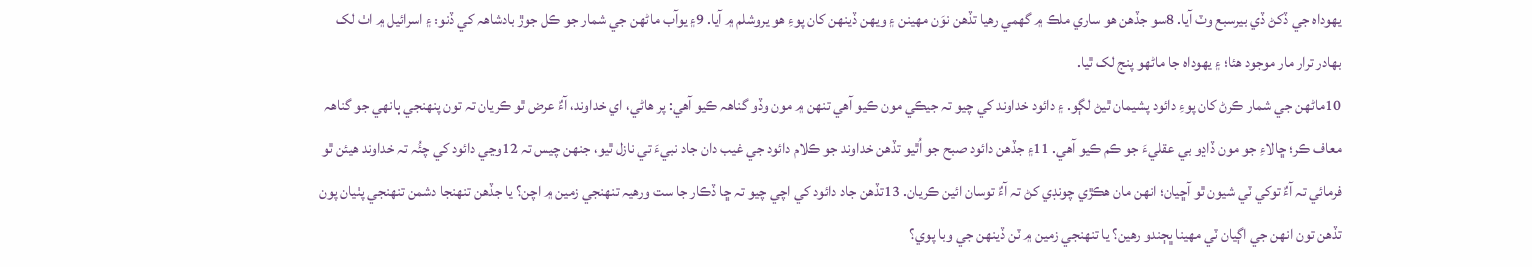يهوداہ جي ڏکڻ ڏي بيرسبع وٽ آيا. 8سو جڏهن هو ساري ملڪ ۾ گهمي رهيا تڏهن نوَن مهينن ۽ ويهن ڏينهن کان پوءِ هو يروشلم ۾ آيا. 9۽ يوآب ماڻهن جي شمار جو ڪل جوڙ بادشاهہ کي ڏنو: ۽ اسرائيل ۾ اٺ لک بهادر ترار مار موجود هئا؛ ۽ يهوداہ جا ماڻهو پنج لک ٿيا.
10ماڻهن جي شمار ڪرڻ کان پوءِ دائود پشيمان ٿيڻ لڳو. ۽ دائود خداوند کي چيو تہ جيڪي مون ڪيو آهي تنهن ۾ مون وڏو گناهہ ڪيو آهي: پر هاڻي، اي خداوند، آءٌ عرض ٿو ڪريان تہ تون پنهنجي ٻانهي جو گناهہ معاف ڪر؛ ڇالاءِ جو مون ڏاڍو بي عقليءَ جو ڪم ڪيو آهي. 11۽ جڏهن دائود صبح جو اُٿيو تڏهن خداوند جو ڪلام دائود جي غيب دان جاد نبيءَ تي نازل ٿيو، جنهن چيس تہ 12وڃي دائود کي چئُہ تہ خداوند هيئن ٿو فرمائي تہ آءٌ توکي ٽي شيون ٿو آڇيان؛ انهن مان هڪڙي چونڊي کڻ تہ آءٌ توسان ائين ڪريان. 13تڏهن جاد دائود کي اچي چيو تہ ڇا ڏڪار جا ست ورهيہ تنهنجي زمين ۾ اچن؟ يا جڏهن تنهنجا دشمن تنهنجي پٺيان پون تڏهن تون انهن جي اڳيان ٽي مهينا ڀڄندو رهين؟ يا تنهنجي زمين ۾ ٽن ڏينهن جي وبا پوي؟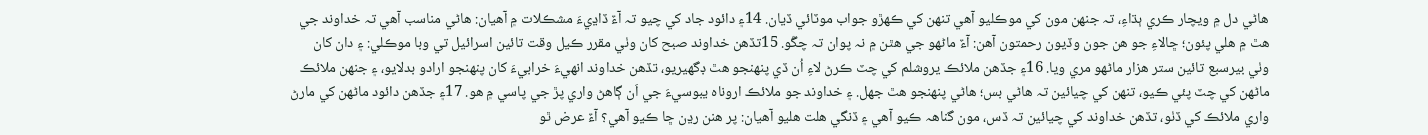هاڻي دل ۾ ويچار ڪري ٻڌاءِ، تہ جنهن مون کي موڪليو آهي تنهن کي ڪهڙو جواب موٽائي ڏيان. 14۽ دائود جاد کي چيو تہ آءٌ ڏاڍيءَ مشڪلات ۾ آهيان: هاڻي مناسب آهي تہ خداوند جي هٿ ۾ هلي پئون؛ ڇالاءِ جو هن جون وڏيون رحمتون آهن: آءٌ ماڻهو جي هٿن ۾ نہ پوان تہ چڱو. 15تڏهن خداوند صبح کان وٺي مقرر ڪيل وقت تائين اسرائيل تي وبا موڪلي: ۽ دان کان وٺي بيرسبع تائين ستر هزار ماڻهو مري ويا. 16۽ جڏهن ملائڪ يروشلم کي چٽ ڪرڻ لاءِ اُن ڏي پنهنجو هٿ ڊگهيريو، تڏهن خداوند انهيءَ خرابيءَ کان پنهنجو ارادو بدلايو، ۽ جنهن ملائڪ ماڻهن کي چٽ پئي ڪيو، تنهن کي چيائين تہ هاڻي بس؛ هاڻي پنهنجو هٿ جهل. ۽ خداوند جو ملائڪ اروناہ يبوسيءَ جي اَن ڳاهڻ واري پڙ جي پاسي ۾ هو. 17۽ جڏهن دائود ماڻهن کي مارڻ واري ملائڪ کي ڏٺو، تڏهن خداوند کي چيائين تہ ڏس، مون گناهہ ڪيو آهي ۽ ڏنگي هلت هليو آهيان: پر هنن رڍن ڇا ڪيو آهي؟ آءٌ عرض ٿو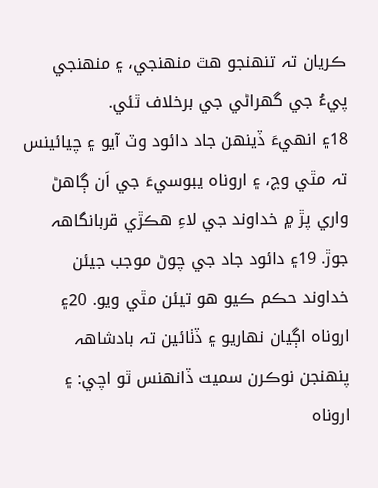ڪريان تہ تنهنجو هٿ منهنجي، ۽ منهنجي پيءُ جي گهراڻي جي برخلاف ٿئي.
18۽ انهيءَ ڏينهن جاد دائود وٽ آيو ۽ چيائينس تہ مٿي وڃ، ۽ اروناہ يبوسيءَ جي اَن ڳاهڻ واري پڙ ۾ خداوند جي لاءِ هڪڙي قربانگاهہ جوڙ. 19۽ دائود جاد جي چوڻ موجب جيئن خداوند حڪم ڪيو هو تيئن مٿي ويو. 20۽ اروناہ اڳيان نهاريو ۽ ڏٺائين تہ بادشاهہ پنهنجن نوڪرن سميت ڏانهنس ٿو اچي: ۽ اروناہ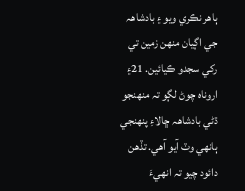ٻاهر نڪري ويو ۽ بادشاهہ جي اڳيان منهن زمين تي رکي سجدو ڪيائين. 21۽ اروناہ چوڻ لڳو تہ منهنجو ڌڻي بادشاهہ ڇالاءِ پنهنجي ٻانهي وٽ آيو آهي. تڏهن دائود چيو تہ انهيءَ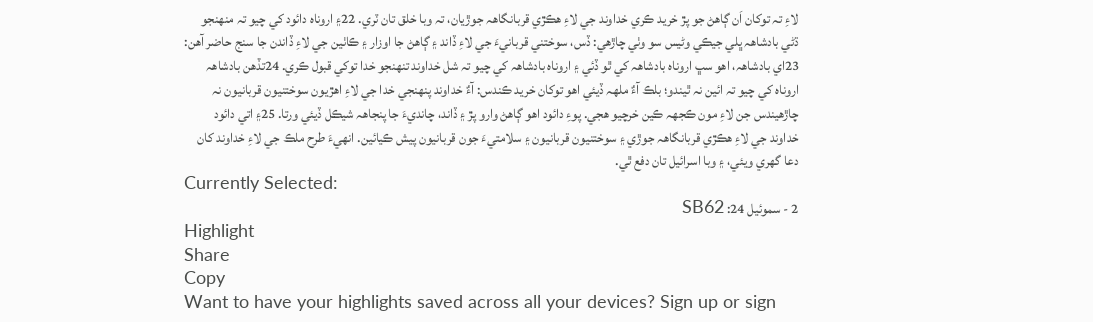لاءِ تہ توکان اَن ڳاهڻ جو پڙ خريد ڪري خداوند جي لاءِ هڪڙي قربانگاهہ جوڙيان، تہ وبا خلق تان ٽري. 22۽ اروناہ دائود کي چيو تہ منهنجو ڌڻي بادشاهہ ڀلي جيڪي وڻيس سو وٺي چاڙهي: ڏس، سوختني قربانيءَ جي لاءِ ڏاند ۽ ڳاهڻ جا اوزار ۽ ڪاٺين جي لاءِ ڏاندن جا سنج حاضر آهن: 23اي بادشاهہ، اهو سڀ اروناہ بادشاهہ کي ٿو ڏئي ۽ اروناہ بادشاهہ کي چيو تہ شل خداوند تنهنجو خدا توکي قبول ڪري. 24تڏهن بادشاهہ اروناہ کي چيو تہ ائين نہ ٿيندو؛ بلڪ آءٌ ملهہ ڏيئي اهو توکان خريد ڪندس: آءٌ خداوند پنهنجي خدا جي لاءِ اهڙيون سوختنيون قربانيون نہ چاڙهيندس جن لاءِ مون ڪجهہ ڪين خرچيو هجي. پوءِ دائود اهو ڳاهڻ وارو پڙ ۽ ڏاند، چانديءَ جا پنجاهہ شيڪل ڏيئي ورتا. 25۽ اتي دائود خداوند جي لاءِ هڪڙي قربانگاهہ جوڙي ۽ سوختنيون قربانيون ۽ سلامتيءَ جون قربانيون پيش ڪيائين. انهيءَ طرح ملڪ جي لاءِ خداوند کان دعا گهري ويئي، ۽ وبا اسرائيل تان دفع ٿي.
Currently Selected:
2 - سموئيل 24: SB62
Highlight
Share
Copy
Want to have your highlights saved across all your devices? Sign up or sign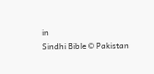in
Sindhi Bible © Pakistan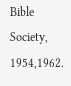Bible Society, 1954,1962.